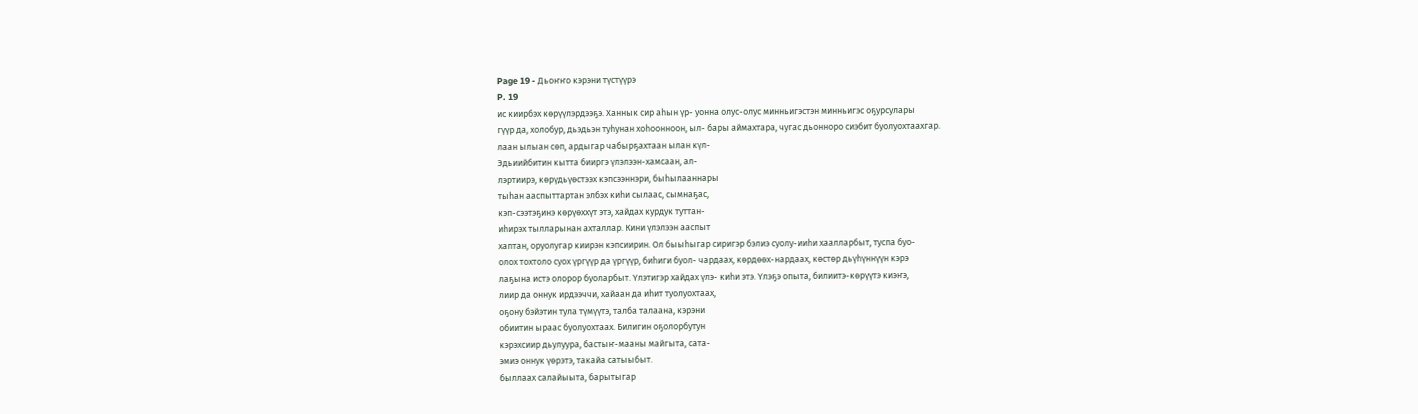Page 19 - Дьоҥҥо кэрэни түстүүрэ
P. 19
ис киирбэх көрүүлэрдээҕэ. Ханнык сир аһын үр- уонна олус-олус минньигэстэн минньигэс оҕурсулары
гүүр да, холобур, дьэдьэн туһунан хоһоонноон, ыл- бары аймахтара, чугас дьонноро сиэбит буолуохтаахгар.
лаан ылыан сөп, ардыгар чабырҕахтаан ылан күл-
Эдьиийбитин кытта бииргэ үлэлээн-хамсаан, ал-
лэртиирэ, көрүдьүөстээх кэпсээннэри, быһылааннары
тыһан ааспыттартан элбэх киһи сылаас, сымнаҕас,
кэп-сээтэҕинэ көрүөххүт этэ, хайдах курдук туттан-
иһирэх тылларынан ахталлар. Кини үлэлээн ааспыт
хаптан, оруолугар киирэн кэпсиирин. Ол быыһыгар сиригэр бэлиэ суолу-ииһи хаалларбыт, туспа буо-
олох тохтоло суох үргүүр да үргүүр, биһиги буол- чардаах, көрдөөх-нардаах, көстөр дьүһүннүүн кэрэ
лаҕына истэ олорор буоларбыт. Үлэтигэр хайдах үлэ- киһи этэ. Үлэҕэ опыта, билиитэ-көрүүтэ киэҥэ,
лиир да оннук ирдээччи, хайаан да иһит туолуохтаах,
оҕону бэйэтин тула түмүүтэ, талба талаана, кэрэни
обиитин ыраас буолуохтаах. Билигин оҕолорбутун
кэрэхсиир дьулуура, бастыҥ-мааны майгыта, сата-
эмиэ оннук үөрэтэ, такайа сатыыбыт.
быллаах салайыыта, барытыгар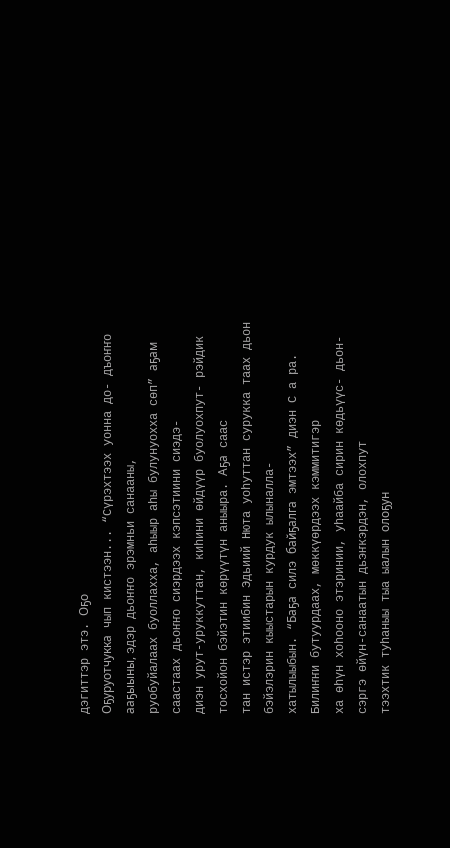дэгиттэр этэ. Оҕо
Оҕуруотчукка чып кистээн... “Сүрэхтээх уонна до- дъоҥҥо ааҕыыны, эдэр дьоҥҥо эрэмньи санааны,
руобуйалаах буоллахха, аһыыр аһы булунуохха сөп” аҕам саастаах дьоҥҥо сиэрдээх кэпсэтиини сиэдэ-
диэн урут-уруккуттан, киһини өйдүүр буолуохпут- рэйдик тосхойон бэйэтин көрүүтүн аныыра. Аҕа саас
тан истэр этиибин Эдьиий Нюта уоһуттан сурукка таах дьон бэйэлэрин кыыстарын курдук ылыналла-
хатылыыбын. “Баҕа силэ байҕалга эмтээх” диэн С а ра. Билиҥҥи бутуурдаах, мөккүөрдээх кэммитигэр
ха өһүн хоһооно этэринии, уһаайба сирин көдьүүс- дьон-сэргэ өйүн-санаатын дьэҥкэрдэн, олохпут
тээхтик туһаныы тыа ыалын олоҕун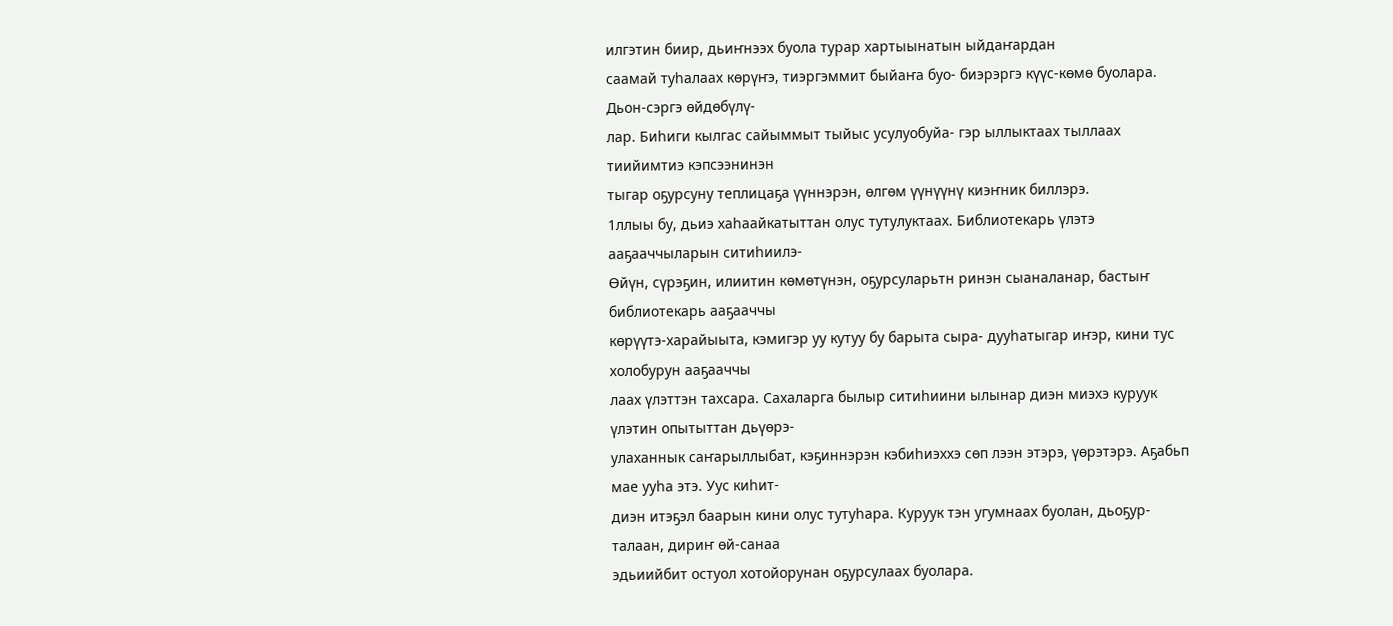илгэтин биир, дьиҥнээх буола турар хартыынатын ыйдаҥардан
саамай туһалаах көрүҥэ, тиэргэммит быйаҥа буо- биэрэргэ күүс-көмө буолара. Дьон-сэргэ өйдөбүлү-
лар. Биһиги кылгас сайыммыт тыйыс усулуобуйа- гэр ыллыктаах тыллаах тиийимтиэ кэпсээнинэн
тыгар оҕурсуну теплицаҕа үүннэрэн, өлгөм үүнүүнү киэҥник биллэрэ.
1ллыы бу, дьиэ хаһаайкатыттан олус тутулуктаах. Библиотекарь үлэтэ ааҕааччыларын ситиһиилэ-
Өйүн, сүрэҕин, илиитин көмөтүнэн, оҕурсуларьтн ринэн сыаналанар, бастыҥ библиотекарь ааҕааччы
көрүүтэ-харайыыта, кэмигэр уу кутуу бу барыта сыра- дууһатыгар иҥэр, кини тус холобурун ааҕааччы
лаах үлэттэн тахсара. Сахаларга былыр ситиһиини ылынар диэн миэхэ куруук үлэтин опытыттан дьүөрэ-
улаханнык саҥарыллыбат, кэҕиннэрэн кэбиһиэххэ сөп лээн этэрэ, үөрэтэрэ. Аҕабьп мае ууһа этэ. Уус киһит-
диэн итэҕэл баарын кини олус тутуһара. Куруук тэн угумнаах буолан, дьоҕур-талаан, дириҥ өй-санаа
эдьиийбит остуол хотойорунан оҕурсулаах буолара.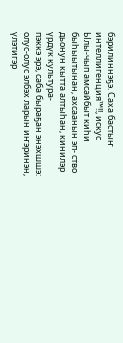бэрилиннэҕэ. Саха бастыҥ интеллигенция™!!, искус
Ылы-чып амсайбыт киһи быһыытынан, ахсаанын эп- ство дьонун кытта алтыһан, кинилэр үрдүк культура-
пэккэ эрэ, саба быраҕан энэхшшэ: олус-олус элбэх ларын иҥэринэн, үлэтигэр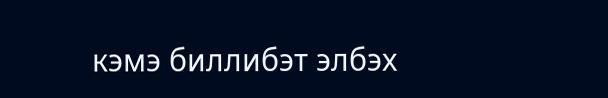кэмэ биллибэт элбэх